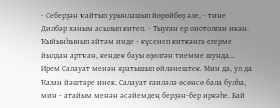- Себерҙән ҡайтып урынлашып йөрөйбөҙ әле, - тине Дилбәр ханым асылып китеп. - Тыуған ер онотолған икән. Ҡыйынһынып әйтәм инде - күсенеп киткәнгә егерме йылдан артҡан, кендек бауы өҙөлгән тиемме шунда...
Ирем Салауат менән яратышып өйләнештек. Мин дә, ул да Ҡазан йәштәре инек. Салауат ғаиләлә өсөнсө бала булһа, мин - атайым менән әсәйемдең берҙән-бер иркәһе. Бай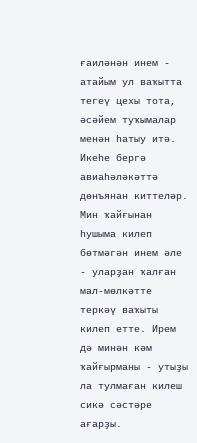ғаиләнән инем - атайым ул ваҡытта тегеү цехы тота, әсәйем туҡымалар менән һатыу итә. Икеһе бергә авиаһәләкәттә дөнъянан киттеләр.
Мин ҡайғынан һушыма килеп бөтмәгән инем әле - уларҙан ҡалған мал-мөлкәтте теркәү ваҡыты килеп етте. Ирем дә минән кәм ҡайғырманы - утыҙы ла тулмаған килеш сикә сәстәре ағарҙы.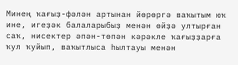Минең ҡағыҙ-фәлән артынан йөрөргә ваҡытым юҡ ине, игеҙәк балаларыбыҙ менән өйҙә ултырған саҡ, нисектер әпән-төпән кәрәкле ҡағыҙҙарға ҡул ҡуйып, ваҡытлыса һылтауы менән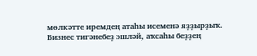мөлкәтте иремдең атаһы исеменә яҙҙырҙыҡ. Бизнес тигәнебеҙ эшләй, аҡсаһы беҙҙең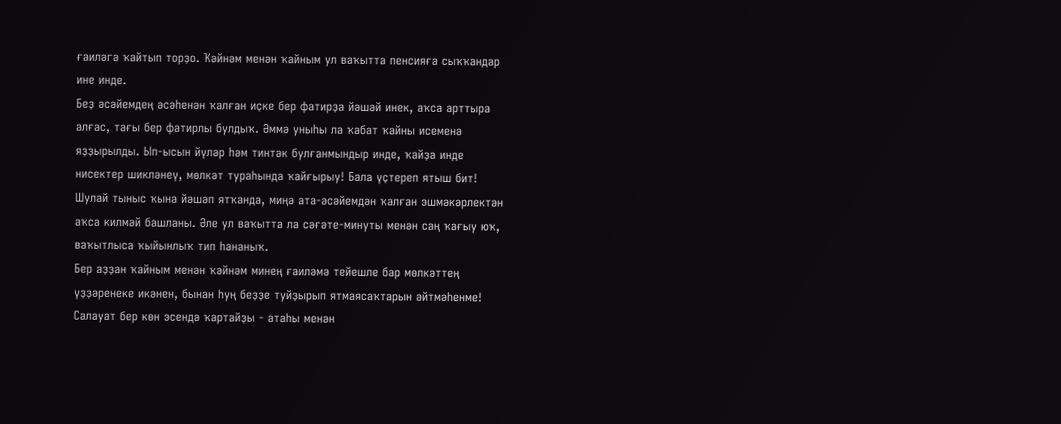ғаиләгә ҡайтып торҙо. Ҡәйнәм менән ҡайным ул ваҡытта пенсияға сыҡҡандар ине инде.
Беҙ әсәйемдең әсәһенән ҡалған иҫке бер фатирҙа йәшәй инек, аҡса арттыра алғас, тағы бер фатирлы булдыҡ. Әммә уныһы ла ҡабат ҡайны исеменә яҙҙырылды. Ып-ысын йүләр һәм тинтәк булғанмындыр инде, ҡайҙа инде нисектер шикләнеү, мөлкәт тураһында ҡайғырыу! Бала үҫтереп ятыш бит!
Шулай тыныс ҡына йәшәп ятҡанда, миңә ата-әсәйемдән ҡалған эшмәкәрлектән аҡса килмәй башланы. Әле ул ваҡытта ла сәғәте-минуты менән саң ҡағыу юҡ, ваҡытлыса ҡыйынлыҡ тип һананыҡ.
Бер аҙҙан ҡайным менән ҡәйнәм минең ғаиләмә тейешле бар мөлкәттең үҙҙәренеке икәнен, бынан һуң беҙҙе туйҙырып ятмаясаҡтарын әйтмәһенме! Салауат бер көн эсендә ҡартайҙы - атаһы менән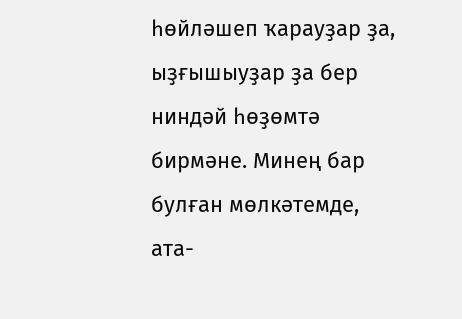һөйләшеп ҡарауҙар ҙа, ыҙғышыуҙар ҙа бер ниндәй һөҙөмтә бирмәне. Минең бар булған мөлкәтемде, ата-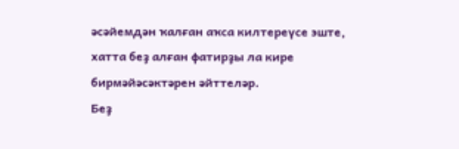әсәйемдән ҡалған аҡса килтереүсе эште, хатта беҙ алған фатирҙы ла кире бирмәйәсәктәрен әйттеләр.
Беҙ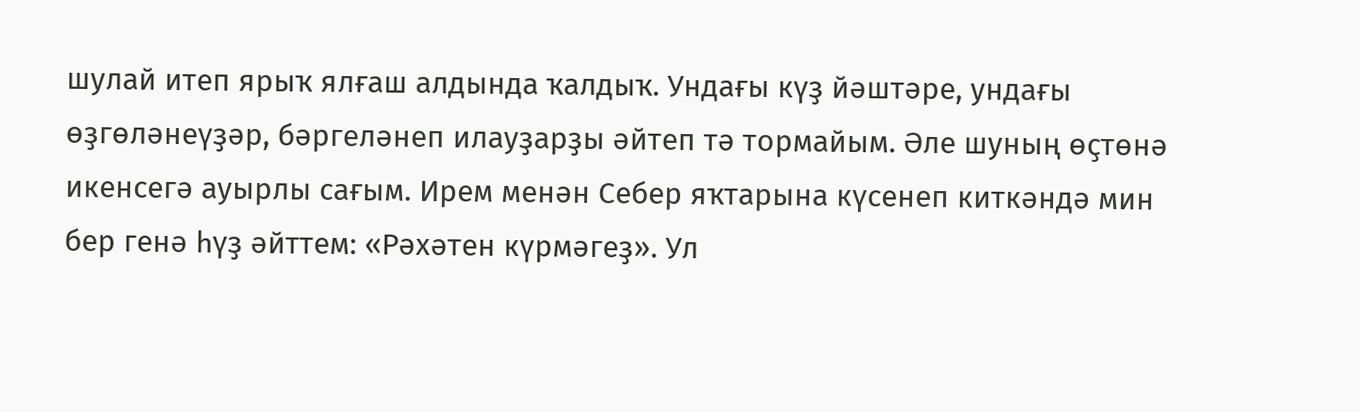шулай итеп ярыҡ ялғаш алдында ҡалдыҡ. Ундағы күҙ йәштәре, ундағы өҙгөләнеүҙәр, бәргеләнеп илауҙарҙы әйтеп тә тормайым. Әле шуның өҫтөнә икенсегә ауырлы сағым. Ирем менән Себер яҡтарына күсенеп киткәндә мин бер генә һүҙ әйттем: «Рәхәтен күрмәгеҙ». Ул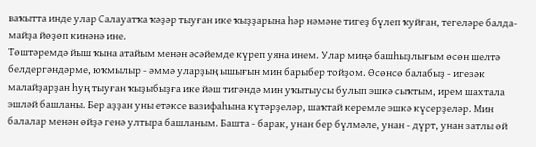ваҡытта инде улар Салауатҡа ҡәҙәр тыуған ике ҡыҙҙарына һәр нәмәне тигеҙ бүлеп ҡуйған, тегеләре балда-майҙа йөҙөп кинәнә ине.
Төштәремдә йыш ҡына атайым менән әсәйемде күреп уяна инем. Улар миңә башһыҙлығым өсөн шелтә белдергәндәрме, юҡмылыр - әммә уларҙың ышығын мин барыбер тойҙом. Өсөнсө балабыҙ - игезәк малайҙарҙан һуң тыуған ҡыҙыбыҙға ике йәш тигәндә мин уҡытыусы булып эшкә сыҡтым, ирем шахтала эшләй башланы. Бер аҙҙан уны етәксе вазифаһына күтәрҙеләр, шаҡтай керемле эшкә күсерҙеләр. Мин балалар менән өйҙә генә ултыра башланым. Башта - барак, унан бер бүлмәле, унан - дүрт, унан затлы өй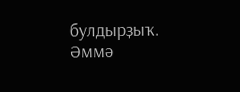булдырҙыҡ. Әммә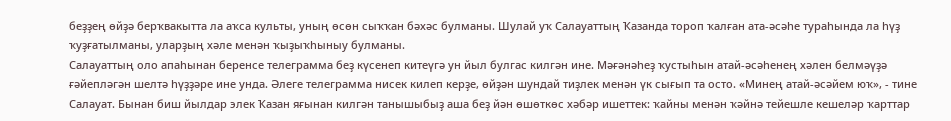беҙҙең өйҙә берҡвакытта ла аҡса культы, уның өсөн сыҡҡан бәхәс булманы. Шулай уҡ Салауаттың Ҡазанда тороп ҡалған ата-әсәһе тураһында ла һүҙ ҡуҙғатылманы, уларҙың хәле менән ҡыҙыҡһыныу булманы.
Салауаттың оло апаһынан беренсе телеграмма беҙ күсенеп китеүгә ун йыл булгас килгән ине. Мәғәнәһеҙ ҡустыһын атай-әсәһенең хәлен белмәүҙә ғәйепләгән шелтә һүҙҙәре ине унда. Әлеге телеграмма нисек килеп керҙе, өйҙән шундай тиҙлек менән үк сығып та осто. «Минең атай-әсәйем юҡ», - тине Салауат. Бынан биш йылдар элек Ҡазан яғынан килгән танышыбыҙ аша беҙ йән өшөткөс хәбәр ишеттек: ҡайны менән ҡәйнә тейешле кешеләр ҡарттар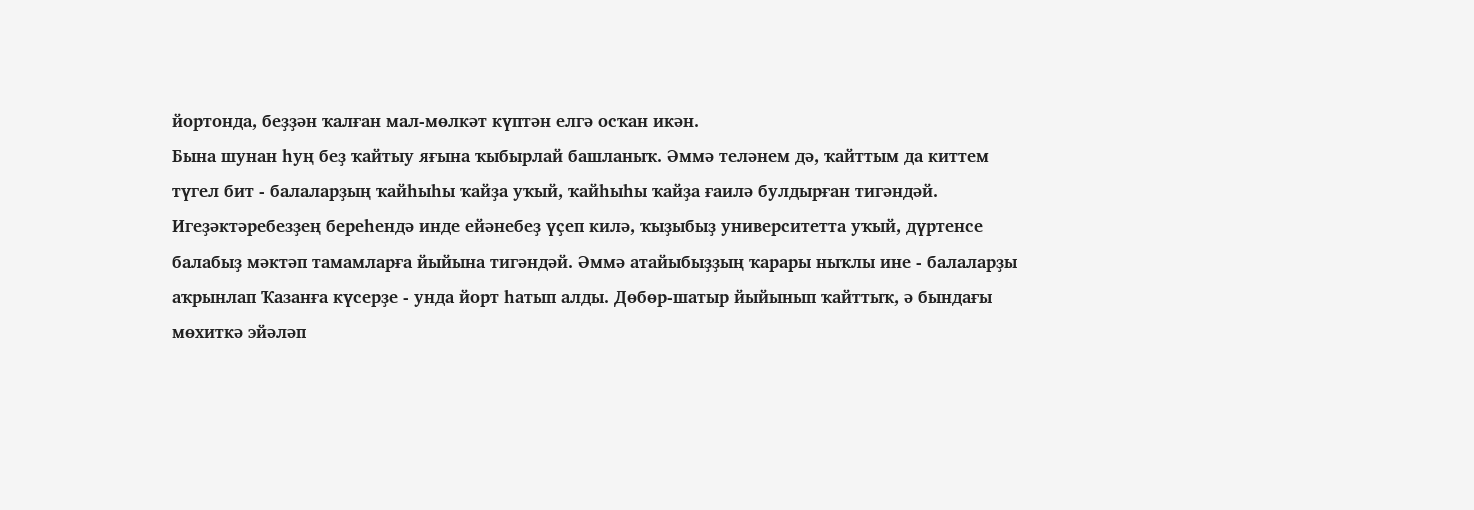йортонда, беҙҙән ҡалған мал-мөлкәт күптән елгә осҡан икән.
Бына шунан һуң беҙ ҡайтыу яғына ҡыбырлай башланыҡ. Әммә теләнем дә, ҡайттым да киттем түгел бит - балаларҙың ҡайһыһы ҡайҙа уҡый, ҡайһыһы ҡайҙа ғаилә булдырған тигәндәй. Игеҙәктәребезҙең береһендә инде ейәнебеҙ үҫеп килә, ҡыҙыбыҙ университетта уҡый, дүртенсе балабыҙ мәктәп тамамларға йыйына тигәндәй. Әммә атайыбыҙҙың ҡарары ныҡлы ине - балаларҙы аҡрынлап Ҡазанға күсерҙе - унда йорт һатып алды. Дөбөр-шатыр йыйынып ҡайттыҡ, ә бындағы мөхиткә эйәләп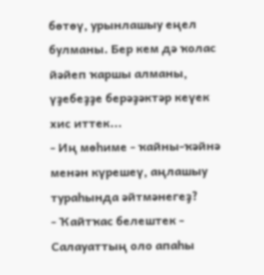бөтөү, урынлашыу еңел булманы. Бер кем дә ҡолас йәйеп ҡаршы алманы, үҙебеҙҙе берәҙәктәр кеүек хис иттек...
- Иң мөһиме - ҡайны-ҡәйнә менән күрешеү, аңлашыу тураһында әйтмәнегеҙ?
- Ҡайтҡас белештек - Салауаттың оло апаһы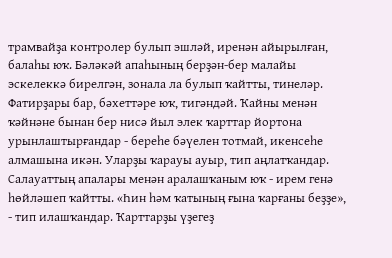трамвайҙа контролер булып эшләй, иренән айырылған, балаһы юҡ. Бәләкәй апаһының берҙән-бер малайы эскелеккә бирелгән, зонала ла булып ҡайтты, тинеләр. Фатирҙары бар, бәхеттәре юҡ, тигәндәй. Ҡайны менән ҡәйнәне бынан бер нисә йыл элек ҡарттар йортона урынлаштырғандар - береһе бәүелен тотмай, икенсеһе алмашына икән. Уларҙы ҡарауы ауыр, тип аңлатҡандар. Салауаттың апалары менән аралашҡаным юҡ - ирем генә һөйләшеп ҡайтты. «Һин һәм ҡатының ғына ҡарғаны беҙҙе», - тип илашҡандар. Ҡарттарҙы үҙегеҙ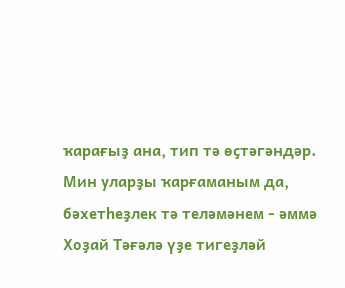ҡарағыҙ ана, тип тә өҫтәгәндәр.
Мин уларҙы ҡарғаманым да, бәхетһеҙлек тә теләмәнем - әммә Хоҙай Тәғәлә үҙе тигеҙләй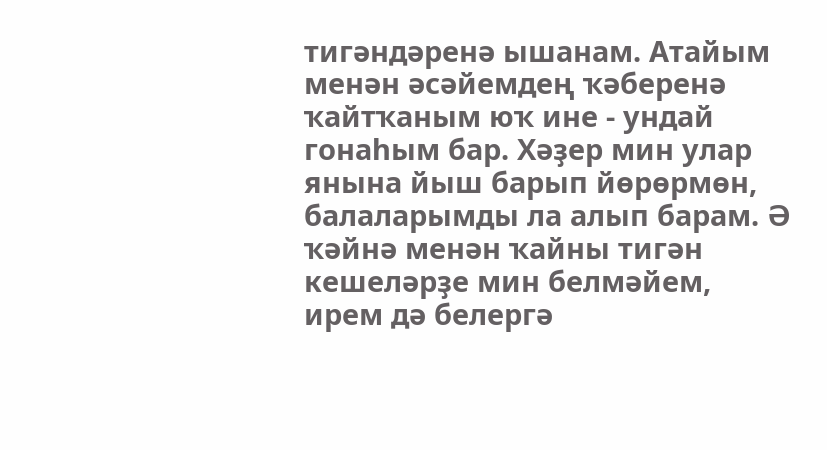тигәндәренә ышанам. Атайым менән әсәйемдең ҡәберенә ҡайтҡаным юҡ ине - ундай гонаһым бар. Хәҙер мин улар янына йыш барып йөрөрмөн, балаларымды ла алып барам. Ә ҡәйнә менән ҡайны тигән кешеләрҙе мин белмәйем, ирем дә белергә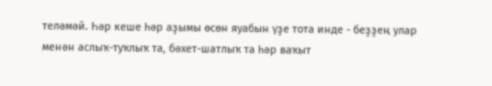теләмәй. Һәр кеше һәр аҙымы өсөн яуабын үҙе тота инде - беҙҙең улар менән аслыҡ-туҡлыҡ та, бәхет-шатлыҡ та һәр ваҡыт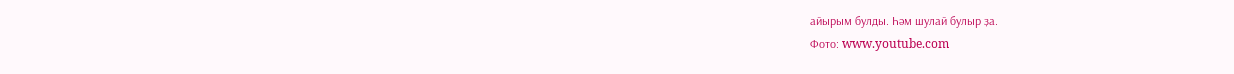айырым булды. Һәм шулай булыр ҙа.
Фото: www.youtube.com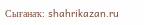Сығанаҡ: shahrikazan.ru